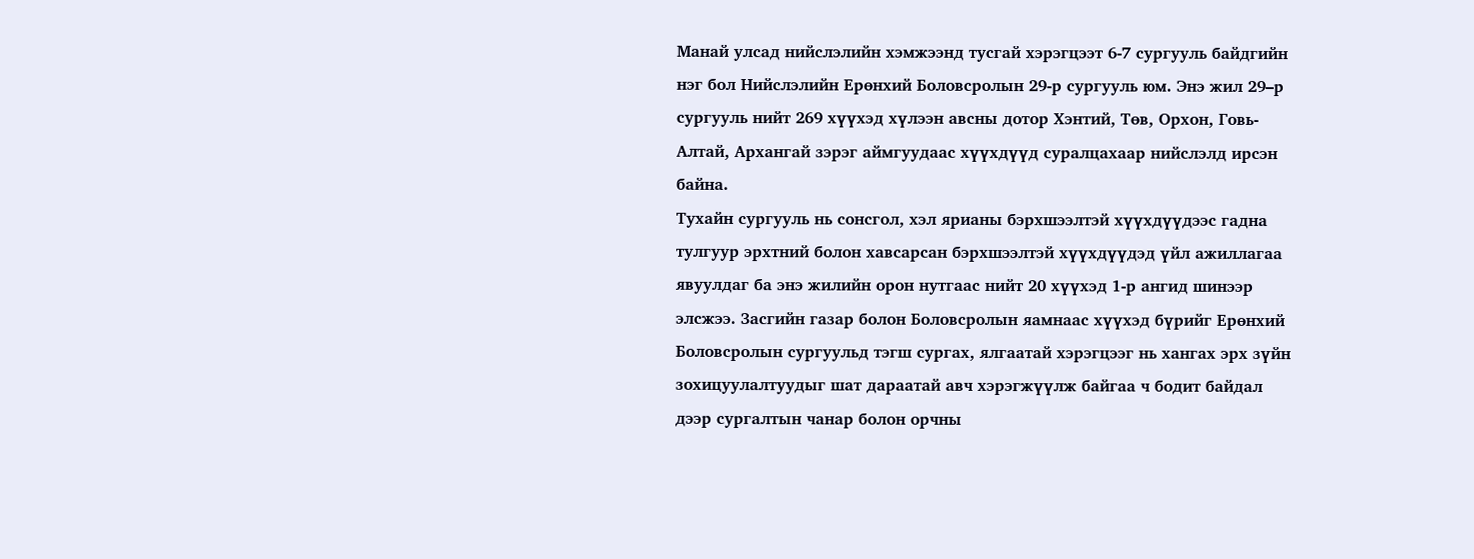Манай улсад нийслэлийн хэмжээнд тусгай хэрэгцээт 6-7 сургууль байдгийн нэг бол Нийслэлийн Ерөнхий Боловсролын 29-р сургууль юм. Энэ жил 29–р сургууль нийт 269 хүүхэд хүлээн авсны дотор Хэнтий, Төв, Орхон, Говь-Алтай, Архангай зэрэг аймгуудаас хүүхдүүд суралцахаар нийслэлд ирсэн байна.
Тухайн сургууль нь сонсгол, хэл ярианы бэрхшээлтэй хүүхдүүдээс гадна тулгуур эрхтний болон хавсарсан бэрхшээлтэй хүүхдүүдэд үйл ажиллагаа явуулдаг ба энэ жилийн орон нутгаас нийт 20 хүүхэд 1-р ангид шинээр элсжээ. Засгийн газар болон Боловсролын яамнаас хүүхэд бүрийг Ерөнхий Боловсролын сургуульд тэгш сургах, ялгаатай хэрэгцээг нь хангах эрх зүйн зохицуулалтуудыг шат дараатай авч хэрэгжүүлж байгаа ч бодит байдал дээр сургалтын чанар болон орчны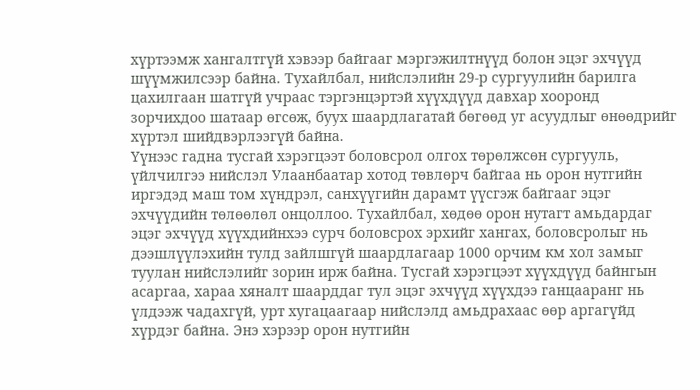хүртээмж хангалтгүй хэвээр байгааг мэргэжилтнүүд болон эцэг эхчүүд шүүмжилсээр байна. Тухайлбал, нийслэлийн 29-р сургуулийн барилга цахилгаан шатгүй учраас тэргэнцэртэй хүүхдүүд давхар хооронд зорчихдоо шатаар өгсөж, буух шаардлагатай бөгөөд уг асуудлыг өнөөдрийг хүртэл шийдвэрлээгүй байна.
Үүнээс гадна тусгай хэрэгцээт боловсрол олгох төрөлжсөн сургууль, үйлчилгээ нийслэл Улаанбаатар хотод төвлөрч байгаа нь орон нутгийн иргэдэд маш том хүндрэл, санхүүгийн дарамт үүсгэж байгааг эцэг эхчүүдийн төлөөлөл онцоллоо. Тухайлбал, хөдөө орон нутагт амьдардаг эцэг эхчүүд хүүхдийнхээ сурч боловсрох эрхийг хангах, боловсролыг нь дээшлүүлэхийн тулд зайлшгүй шаардлагаар 1000 орчим км хол замыг туулан нийслэлийг зорин ирж байна. Тусгай хэрэгцээт хүүхдүүд байнгын асаргаа, хараа хяналт шаарддаг тул эцэг эхчүүд хүүхдээ ганцааранг нь үлдээж чадахгүй, урт хугацаагаар нийслэлд амьдрахаас өөр аргагүйд хүрдэг байна. Энэ хэрээр орон нутгийн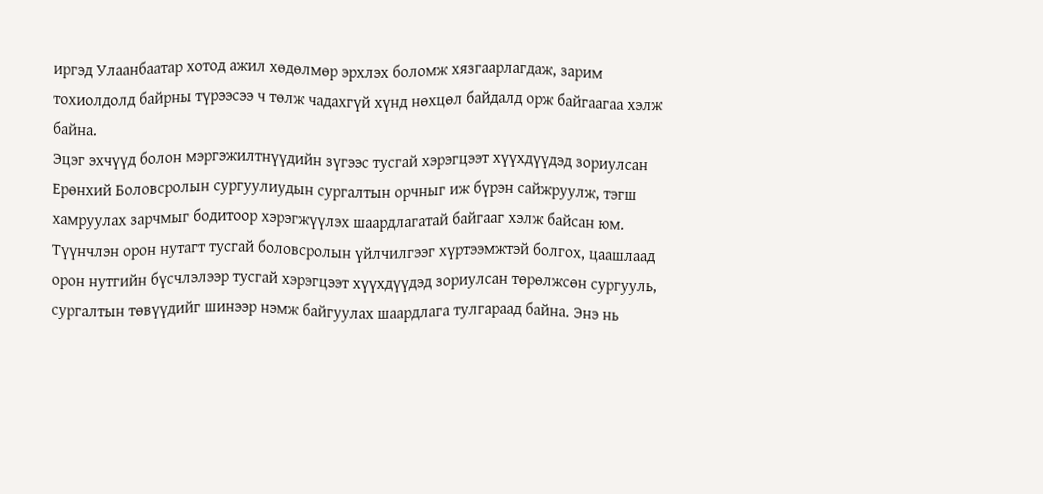иргэд Улаанбаатар хотод ажил хөдөлмөр эрхлэх боломж хязгаарлагдаж, зарим тохиолдолд байрны түрээсээ ч төлж чадахгүй хүнд нөхцөл байдалд орж байгаагаа хэлж байна.
Эцэг эхчүүд болон мэргэжилтнүүдийн зүгээс тусгай хэрэгцээт хүүхдүүдэд зориулсан Ерөнхий Боловсролын сургуулиудын сургалтын орчныг иж бүрэн сайжруулж, тэгш хамруулах зарчмыг бодитоор хэрэгжүүлэх шаардлагатай байгааг хэлж байсан юм. Түүнчлэн орон нутагт тусгай боловсролын үйлчилгээг хүртээмжтэй болгох, цаашлаад орон нутгийн бүсчлэлээр тусгай хэрэгцээт хүүхдүүдэд зориулсан төрөлжсөн сургууль, сургалтын төвүүдийг шинээр нэмж байгуулах шаардлага тулгараад байна. Энэ нь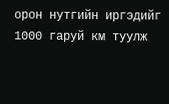орон нутгийн иргэдийг 1000 гаруй км туулж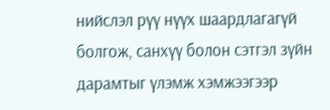нийслэл рүү нүүх шаардлагагүй болгож, санхүү болон сэтгэл зүйн дарамтыг үлэмж хэмжээгээр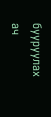бууруулах ач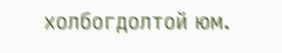холбогдолтой юм.